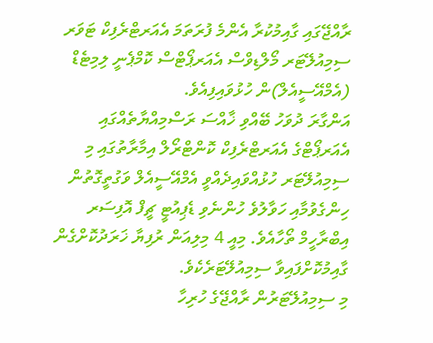ރާއްޖޭގައި ގާއިމުކުރާ އެންމެ ފުރަތަމަ އެއަރޓްރެފިކް ޓަވަރ ސިމިއުލޭޓަރ މޯލްޑިވްސް އެއަރޕޯޓްސް ކޮމްޕެނީ ލިމިޓެޑް (އެމްއޭސީއެލް)ން ހުޅުވައިފިއެވެ.
އަންގާރަ ދުވަހު ބޭއްވި ޚާއްސަ ރަސްމިއްޔާތެއްގައި އެއަރޕޯޓްގެ އެއަރޓްރެފިކް ކޮންޓްރޯލް އިމާރާތުގައި މި ސިމިއުލޭޓަރ ހުޅުއްވައިދެއްވީ އެމްއޭސީއެލް ވަގުތީގޮތުން ހިންގެވުމާއި ހަވާލުވެ ހުންނެވި ޑެޕިއުޓީ ޗީފް އޮފިސަރ އިބްރާހީމް ތޯހާއެވެ. މިއީ 4 މިލިއަން ރުފިޔާ ޚަރަދުކޮށްގެން ގާއިމުކޮށްފައިވާ ސިމިއުލޭޓަރެކެވެ.
މި ސިމިއުލޭޓަރުން ރާއްޖޭގެ ހުރިހާ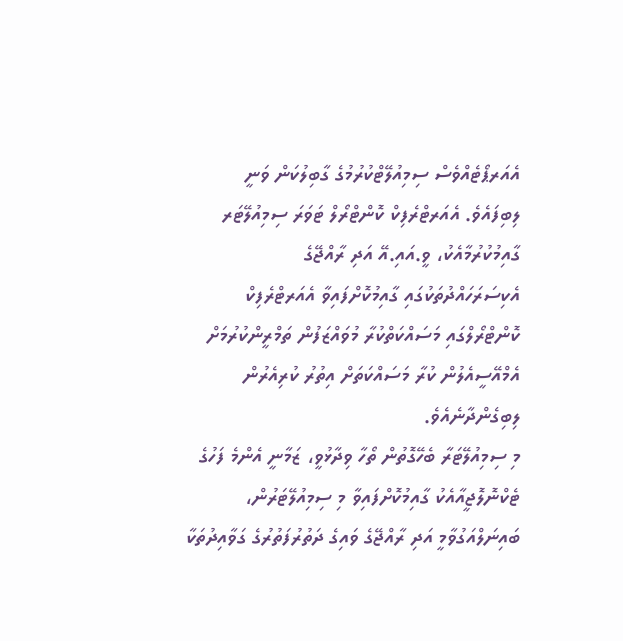އެއަރޕޯޓެއްވެސް ސިމިއުލޭޓްކުރުމުގެ ގާބިލުކަން ވަނީ ލިބިފައެވެ. އެއަރޓްރެފިކް ކޮންޓްރޯލް ޓަވަރަ ސިމިއުލޭޓަރ ގާއިމުކުރުމާއެކު، ވީ.އައި.އޭ އަދި ރާއްޖޭގެ އެކިސަރަހައްދުތަކުގައި ގާއިމުކޮށްފައިވާ އެއަރޓްރެފިކް ކޮންޓްރޯލްގައި މަސައްކަތްކުރާ މުވައްޒަފުން ތަމްރީންކުރުމަށް އެމްއޭސީއެލުން ކުރާ މަސައްކަތަށް އިތުރު ކުރިއެރުން ލިބިގެންދާނެއެވެ.
މި ސިމިއުލޭޓަރާ ބެހޭގޮތުން ތޯހާ ވިދާޅުވީ، ޒަމާނީ އެންމެ ފަހުގެ ޓެކްނޮލޮޖީއާއެކު ގާއިމުކޮށްފައިވާ މި ސިމިއުލޭޓަރުން، ބައިނަލްއަގުވާމީ އަދި ރާއްޖޭގެ ވައިގެ ދަތުރުފަތުރުގެ ގަވާއިދުތަކާ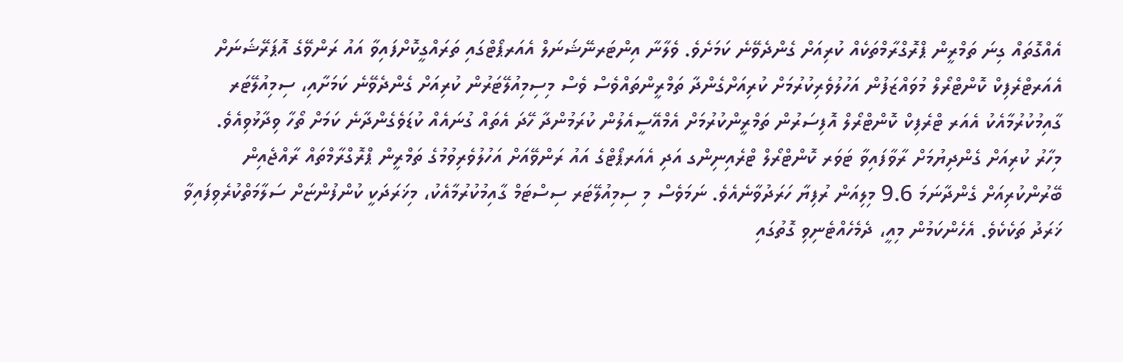އެއްގޮތައް ގިނަ ތަމްރީން ޕްރޮގްރާމްތަކެއް ކުރިއަށް ގެންދެވޭނެ ކަމަށެވެ. ވެލާނާ އިންޓަރނޭޝަނަލް އެއަރޕޯޓްގައި ތަރައްގީކޮށްފައިވާ އައު ރަންވޭގެ އޮޕަރޭޝަނަށް އެއަރޓްރެފިކް ކޮންޓްރޯލް މުވައްޒަފުން އަހުލުވެރިކުރުމަށް ކުރިއަށްގެންދާ ތަމްރީންތައްވެސް ވެސް މިސިމިއުލޭޓަރުން ކުރިއަށް ގެންދެވޭނެ ކަމަށާއި، ސިމިއުލޭޓަރ ގާއިމުކުރުމާއެކު އެއަރ ޓްރެފިކް ކޮންޓްރޯލް އޮފިސަރުން ތަމްރީންކުރުމަށް އެމްއޭސީއެލުން ކުރަމުންދާ ހޭދަ އެތައް ގުނައެއް ކުޑަވެގެންދާނެ ކަމަށް ތޯހާ ވިދާޅުވިއެވެ.
މިހާރު ކުރިއަށް ގެންދިޔުމަށް ރާވާފައިވާ ޓަވަރ ކޮންޓްރޯލް ޓްރެއިނިންގ އަދި އެއަރޕޯޓްގެ އައު ރަންވޭއަށް އަހުލުވެރިވުމުގެ ތަމްރީން ޕްރޮގްރާމްތައް ރާއްޖެއިން ބޭރުންކުރިއަށް ގެންދާނަމަ 9.6 މިލިއަން ރުފިޔާ ހަރަދުވާނެއެވެ. ނަމަވެސް މި ސިމިއުލޭޓަރ ސިސްޓަމް ގާއިމުކުރުމާއެކު، މިޚަރަދަކީ ކުންފުންޏަށް ސަލާމަތްކުރެވިފައިވާ ޚަރަދު ތަކެކެވެ. އެހެންކަމުން މިއީ، ދެމެހެއްޓެނިވި ގޮތުގައި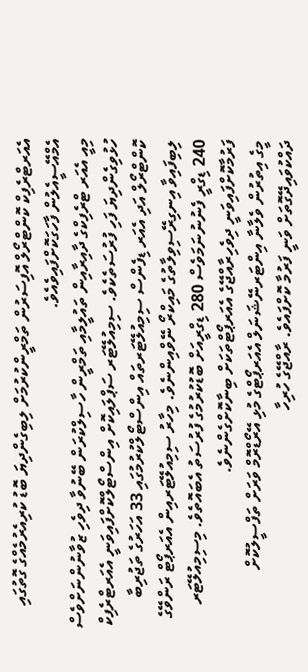އެއަރޓްރެފިކް ކޮންޓްރޯލް އޮފިސަރުން ތަމްރީންކުރުމަށް ލިބިގެންދިޔަ ބޮޑު ކުރިއެރުމެއްގެ ގޮތުގައި އެމްއޭސީއެލުން ފާހަގަކޮށްފައިވެއެވެ.
މިއީ އެއަރ ޓްރެފިކްގެ ދާއިރާއިން ތައުލީމާއި ތަމްރީން ހާސިލްކުރަން ބޭނުވާ ދިވެހި ޒުވާނުންނަށްވެސް ހުޅުވިގެންދިޔަ ފަހި ފުރުސަތެކެވެ. ސިމިއުލޭޓަރ ސަޕްލައިކޮށް އިންސްޓޯލްކޮށްފައިވަނީ އެއަރޓްރެފިކް ކޮންޓްރޯލް އަދި އެއަރ ޑިފެންސް ސިމިއުލޭޓަރތައް އިންސްޓޯލްކުރުމުގައި 33 އަހަރުގެ ތަޖުރިބާ ލިބިފައިވާ އިނގިރޭސިވިލާތުގެ މައިކްރޯ ނޭވްއިންނެވެ. މިހާރު ސިމިއުލޭޓަރއިން އެއަރޕޯޓް ރަންވޭގެ 240 ޑިގްރީ ފެނުނުނަމަވެސް 280 ޑިގްރީއަށް ބޮޑުކުރުމުގެ ފުރުސަތު އެބައޮތެވެ. މިސިމިއުލޭޓަރ ފަރުމާކޮށްފައިވަނީ ދިވެހިރާއްޖޭގެ އެއަރޕޯޓްތަކަށް ބިނާކޮށްގެންނެވެ.
މީގެ އިތުރުން ވެލާނާ އިންޓަރނޭޝަނަލް އެއަރޕޯޓްގެ މުޅި އޭރޯޑްރޮމް ވަރަށް ތަފްސީލުކޮށް ދައްކުވައިދޭގޮތަށް ވަނީ ފަރުމާ ކޮށްފައެވެ. ރާއްޖޭގެ ހުރިހާ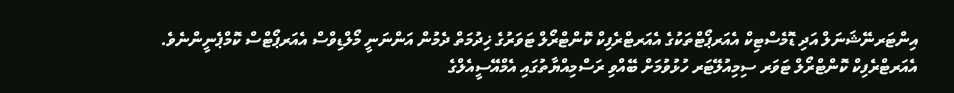އިންޓަރނޭޝަނަލް އަދި ޑޮމެސްޓިކް އެއަރޕޯޓްތަކުގެ އެއަރޓްރެފިކް ކޮންޓްރޯލް ޓަވަރުގެ ޚިދުމަތް ދެމުން އަންނަނީ މޯލްޑިވްސް އެއަރޕޯޓްސް ކޮމްޕެނީންނެވެ. އެއަރޓްރެފިކް ކޮންޓްރޯލް ޓަވަރ ސިމިއުލޭޓަރ ހުޅުވުމަށް ބޭއްވި ރަސްމިއްޔާތުގައި އެމްއޭސީއެލްގެ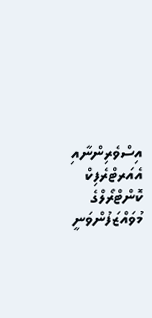އިސްވެރިންނާއި އެއަރޓްރެފިކް ކޮންޓްރޯލްގެ މުވައްޒަފުންވަނީ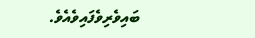ބައިވެރިވެފައިވެއެވެ.